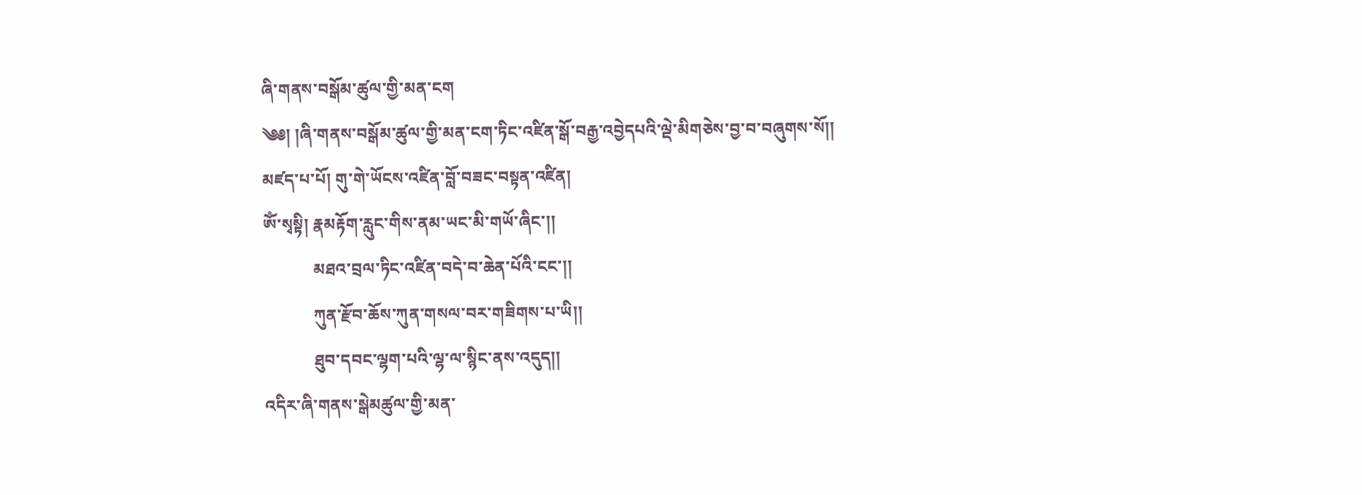ཞི་གནས་བསྒོམ་ཚུལ་གྱི་མན་ངག
༄༅། །ཞི་གནས་བསྒོམ་ཚུལ་གྱི་མན་ངག་ཏིང་འཛིན་སྒོ་བརྒྱ་འབྱེདཔའི་ལྡེ་མིགཅེས་བྱ་བ་བཞུགས་སོ།།
མཛད་པ་པོ། གུ་གེ་ཡོངས་འཛིན་བློ་བཟང་བསྟན་འཛིན།
ཨོཾ་སྭསྟི། རྣམརྟོག་རླུང་གིས་ནམ་ཡང་མི་གཡོ་ཞིང་།།
            མཐའ་བྲལ་ཏིང་འཛིན་བདེ་བ་ཆེན་པོའི་ངང་།།
            ཀུན་རྫོབ་ཆོས་ཀུན་གསལ་བར་གཟིགས་པ་ཡི།།
            ཐུབ་དབང་ལྷག་པའི་ལྷ་ལ་སྙིང་ནས་འདུད།།
འདིར་ཞི་གནས་སྒེམཚུལ་གྱི་མན་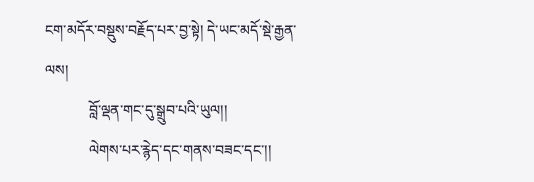ངག་མདོར་བསྡུས་བརྗོད་པར་བྱ་སྟེ། དེ་ཡང་མདོ་སྡེ་རྒྱན་ལས།
            བློ་ལྡན་གང་དུ་སྒྲུབ་པའི་ཡུལ།།
            ལེགས་པར་རྙེད་དང་གནས་བཟང་དང་།།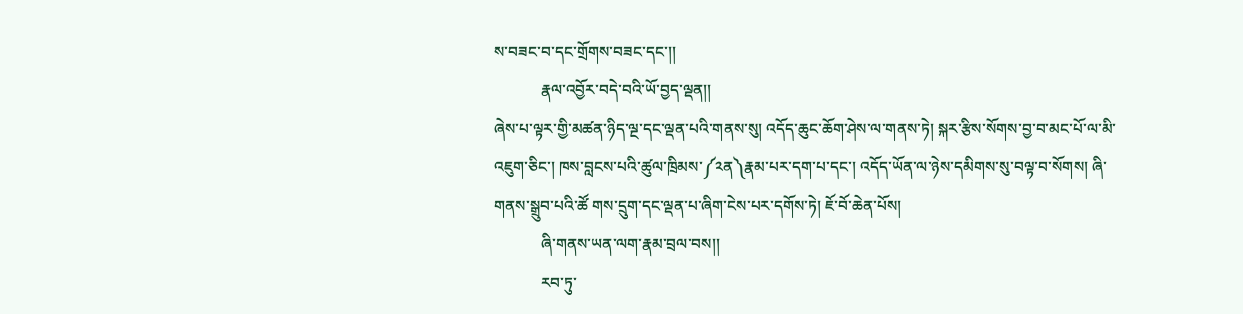ས་བཟང་བ་དང་གྲོགས་བཟང་དང་།།
            རྣལ་འབྱོར་བདེ་བའི་ཡོ་བྱད་ལྡན།།
ཞེས་པ་ལྟར་གྱི་མཚན་ཉིད་ལྔ་དང་ལྡན་པའི་གནས་སུ། འདོད་ཆུང་ཆོག་ཤེས་ལ་གནས་ཏེ། སྐར་རྩིས་སོགས་བྱ་བ་མང་པོ་ལ་མི་འཇུག་ཅིང་། ཁས་བླངས་པའི་ཚུལ་ཁྲིམས་༼༢ན༽རྣམ་པར་དག་པ་དང་། འདོད་ཡོན་ལ་ཉེས་དམིགས་སུ་བལྟ་བ་སོགས། ཞི་གནས་སྒྲུབ་པའི་ཚོ གས་དྲུག་དང་ལྡན་པ་ཞིག་ངེས་པར་དགོས་ཏེ། ཇོ་བོ་ཆེན་པོས།
            ཞི་གནས་ཡན་ལག་རྣམ་བྲལ་བས།།
            རབ་ཏུ་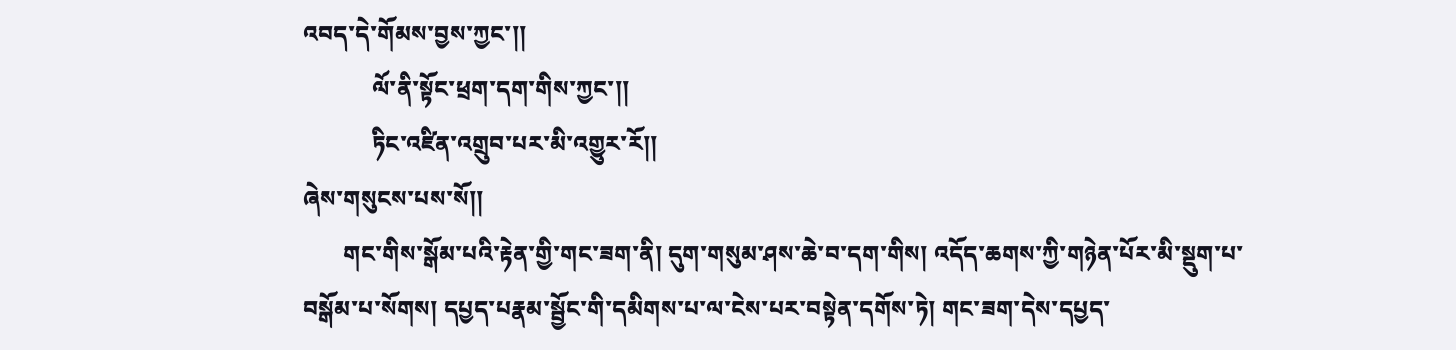འབད་དེ་གོམས་བྱས་ཀྱང་།།
            ལོ་ནི་སྟོང་ཕྲག་དག་གིས་ཀྱང་།།
            ཏིང་འཛིན་འགྲུབ་པར་མི་འགྱུར་རོ།།
ཞེས་གསུངས་པས་སོ།།
       གང་གིས་སྒོམ་པའི་རྟེན་གྱི་གང་ཟག་ནི། དུག་གསུམ་ཤས་ཆེ་བ་དག་གིས། འདོད་ཆགས་ཀྱི་གཉེན་པོར་མི་སྡུག་པ་བསྒོམ་པ་སོགས། དཔྱད་པརྣམ་སྦྱོང་གི་དམིགས་པ་ལ་ངེས་པར་བསྟེན་དགོས་ཏེ། གང་ཟག་དེས་དཔྱད་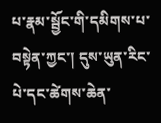པ་རྣམ་སྦྱོང་གི་དམིགས་པ་བསྟེན་ཀྱང་། དུས་ཡུན་རིང་པེ་དང་ཚེགས་ཆེན་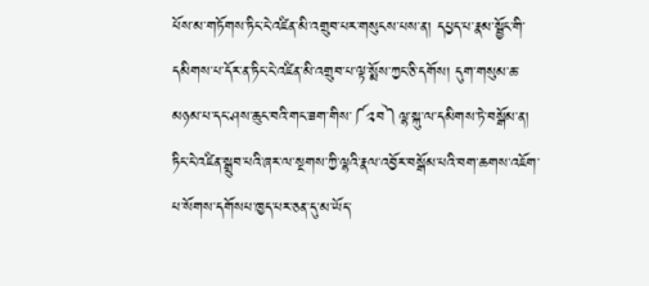པོས་མ་གཏོགས་ཏིང་ངེ་འཛིན་མི་འགྲུབ་པར་གསུངས་པས་ན། དཔྱད་པ་རྣམ་སྦྱོང་གི་དམིགས་པ་དོར་ན་ཏིང་ངེ་འཛིན་མི་འགྲུབ་པ་ལྟ་སྨོས་ཀྱང་ཅི་དགོས། དུག་གསུམ་ཆ་མཉམ་པ་དང་ཤས་ཆུང་བའི་གང་ཟག་གིས་༼༢བ༽ལྷ་སྐུ་ལ་དམིགས་ཏེ་བསྒོམ་ན། ཏིང་ངེ་འཛིན་སྒྲུབ་པའི་ཞར་ལ་སྔགས་ཀྱི་ལྷའི་རྣལ་འབྱོར་བསྒོམ་པའི་བག་ཆགས་འཇོག་པ་སོགས་དགོསཔ་ཁྱད་པར་ཅན་དུ་མ་ཡོད་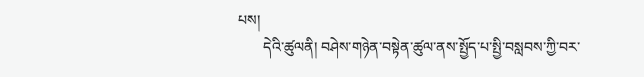པས།
       དེའི་ཚུལནི། བཤེས་གཉེན་བསྟེན་ཚུལ་ནས་སྤྱོད་པ་སྤྱི་བསླབས་ཀྱི་བར་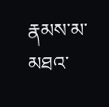རྣམས་མ་མཐའ་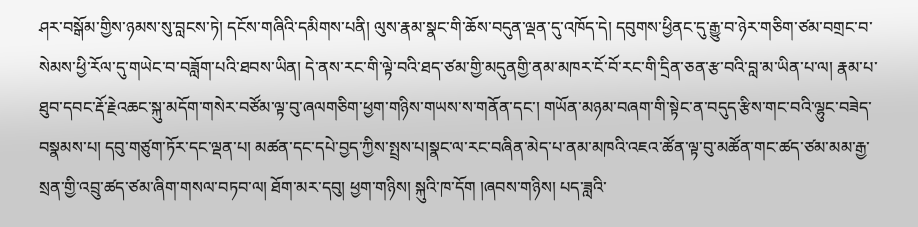ཤར་བསྒོམ་གྱིས་ཉམས་སུ་བླངས་ཏེ། དངོས་གཞིའི་དམིགས་པནི། ལུས་རྣམ་སྣང་གི་ཆོས་བདུན་ལྡན་དུ་འཁོད་དེ། དབུགས་ཕྱིནང་དུ་རྒྱུ་བ་ཉེར་གཅིག་ཙམ་བགྲང་བ་སེམས་ཕྱི་རོལ་དུ་གཡེང་བ་བཟློག་པའི་ཐབས་ཡིན། དེ་ནས་རང་གི་ལྟེ་བའི་ཐད་ཙམ་གྱི་མདུནགྱི་ནམ་མཁར་ངོ་བོ་རང་གི་དྲིན་ཅན་རྩ་བའི་བླ་མ་ཡིན་པ་ལ། རྣམ་པ་ཐུབ་དབང་རྡོ་རྗེའཆང་སྐུ་མདོག་གསེར་བཙོམ་ལྟ་བུ་ཞལགཅིག་ཕྱག་གཉིས་གཡས་ས་གནོན་དང་། གཡོན་མཉམ་བཞག་གི་སྟེང་ན་བདུད་རྩིས་གང་བའི་ལྷུང་བཟེད་བསྣམས་པ། དབུ་གཙུག་ཏོར་དང་ལྡན་པ། མཚན་དང་དཔེ་བྱད་ཀྱིས་སྤྲས་པ།སྣང་ལ་རང་བཞིན་མེད་པ་ནམ་མཁའི་འཇའ་ཚོན་ལྟ་བུ་མཚོན་གང་ཚད་ཙམ་མམ་རྒྱ་སྲན་གྱི་འབྲུ་ཚད་ཙམ་ཞིག་གསལ་བཏབ་ལ། ཐོག་མར་དབུ། ཕྱག་གཉིས། སྐུའི་ཁ་དོག །ཞབས་གཉིས། པད་ཟླའི་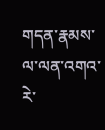གདན་རྣམས་ལ་ལན་འགའ་རེ་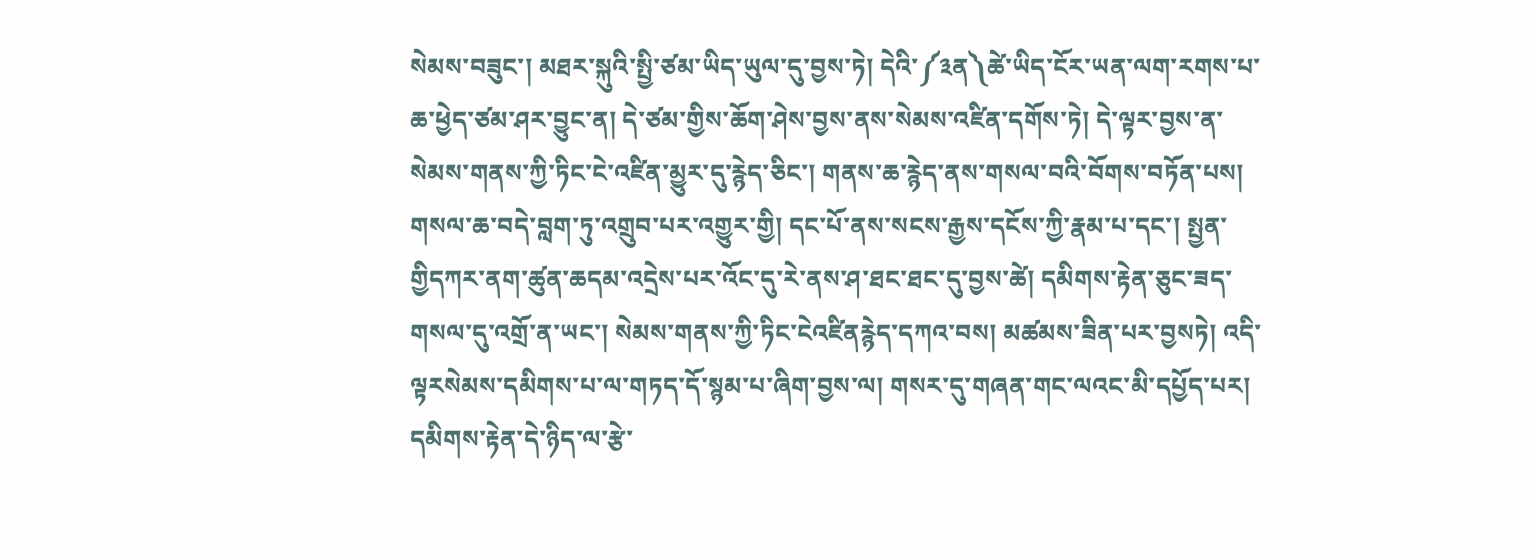སེམས་བཟུང་། མཐར་སྐུའི་སྤྱི་ཙམ་ཡིད་ཡུལ་དུ་བྱས་ཏེ། དེའི་༼༣ན༽ཚེ་ཡིད་ངོར་ཡན་ལག་རགས་པ་ཆ་ཕྱེད་ཙམ་ཤར་བྱུང་ན། དེ་ཙམ་གྱིས་ཆོག་ཤེས་བྱས་ནས་སེམས་འཛིན་དགོས་ཏེ། དེ་ལྟར་བྱས་ན་སེམས་གནས་ཀྱི་ཏིང་ངེ་འཛིན་མྱུར་དུ་རྙེད་ཅིང་། གནས་ཆ་རྙེད་ནས་གསལ་བའི་བོགས་བཏོན་པས། གསལ་ཆ་བདེ་བླག་ཏུ་འགྲུབ་པར་འགྱུར་གྱི། དང་པོ་ནས་སངས་རྒྱས་དངོས་ཀྱི་རྣམ་པ་དང་། སྤྱན་གྱིདཀར་ནག་ཚུན་ཆདམ་འདྲེས་པར་འོང་དུ་རེ་ནས་ཤ་ཐང་ཐང་དུ་བྱས་ཚེ། དམིགས་རྟེན་ཅུང་ཟད་གསལ་དུ་འགྲོ་ན་ཡང་། སེམས་གནས་ཀྱི་ཏིང་ངེའཛིནརྙེད་དཀའ་བས། མཚམས་ཟིན་པར་བྱསཏེ། འདི་ལྟརསེམས་དམིགས་པ་ལ་གཏད་དོ་སྙམ་པ་ཞིག་བྱས་ལ། གསར་དུ་གཞན་གང་ལའང་མི་དཔྱོད་པར། དམིགས་རྟེན་དེ་ཉིད་ལ་རྩེ་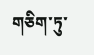གཅིག་ཏུ་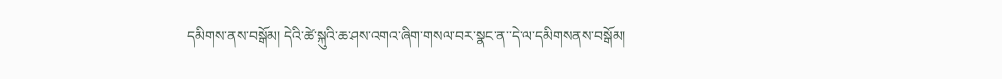དམིགས་ནས་བསྒོམ། དེའི་ཚེ་སྐུའི་ཆ་ཤས་འགའ་ཞིག་གསལ་བར་སྣང་ན་་དེ་ལ་དམིགསནས་བསྒོམ།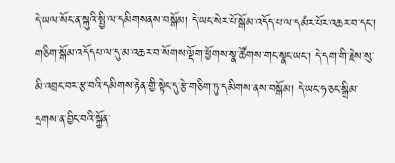དེ་ཡལ་སོང་ན་སྐུའི་སྤྱི་ལ་དམིགསནས་བསྒོམ། དེ་ཡང་སེར་པོ་སྒོམ་འདོད་པ་ལ་དམཾར་པོར་འཆར་བ་དང་། གཅིག་སྒོམ་འདོདཔ་ལ་དུ་མ་འཆར་བ་སོགས་ལྡོག་ཕྱོགས་སྣ་ཚོགས་གང་སྣང་ཡང་། དེ་དག་གི་རྗེས་སུ་མི་འབྲང་བར་རྩ་བའི་དམིགས་རྟེན་གྱི་སྟེང་དུ་རྩེ་གཅིག་ཏུ་དམིགས་ནས་བསྒོམ། དེ་ཡང་ཧ་ཅང་སྒྲིམ་དྲགས་ན་བྱིང་བའི་སྐྱོན་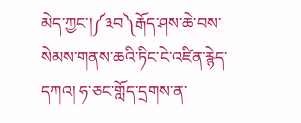མེད་ཀྱང་།༼༣བ༽རྒོད་ཤས་ཆེ་བས་སེམས་གནས་ཆའི་ཏིང་ངེ་འཛིན་རྙེད་དཀའ། ཧ་ཅང་གློད་དྲགས་ན་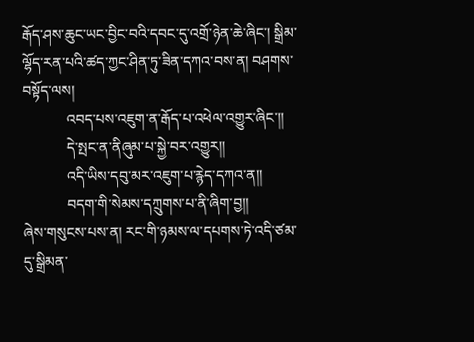རྒོད་ཤས་ཆུང་ཡང་བྱིང་བའི་དབང་དུ་འགྲོ་ཉེན་ཆེ་ཞིང་། སྒྲིམ་ལྷོད་རན་པའི་ཚད་ཀྱང་ཤིན་ཏུ་ཟིན་དཀའ་བས་ན། བཤགས་བསྟོད་ལས།
            འབད་པས་འཇུག་ན་རྒོད་པ་འཕེལ་འགྱུར་ཞིང་།།
            དེ་སྤང་ན་ནིཞུམ་པ་སྐྱེ་བར་འགྱུར།།
            འདི་ཡིས་དབུ་མར་འཇུག་པ་རྙེད་དཀའ་ན།།
            བདག་གི་སེམས་དཀྲུགས་པ་ནི་ཞིག་བྱ།།
ཞེས་གསུངས་པས་ན། རང་གི་ཉམས་ལ་དཔགས་ཏེ་འདི་ཙམ་དུ་སྒྲིམན་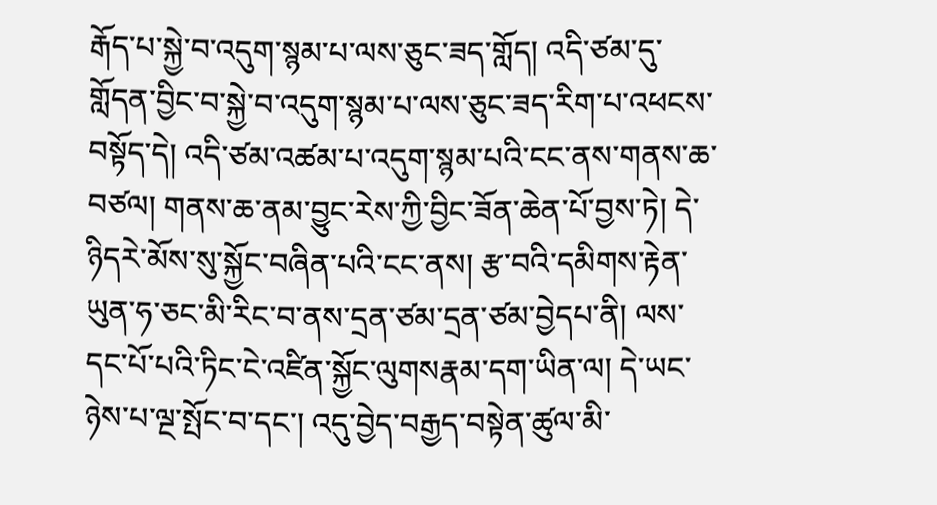རྒོད་པ་སྐྱེ་བ་འདུག་སྙམ་པ་ལས་ཅུང་ཟད་གློད། འདི་ཙམ་དུ་གློདན་བྱིང་བ་སྐྱེ་བ་འདུག་སྙམ་པ་ལས་ཅུང་ཟད་རིག་པ་འཕངས་བསྟོད་དེ། འདི་ཙམ་འཚམ་པ་འདུག་སྙམ་པའི་ངང་ནས་གནས་ཆ་བཙལ། གནས་ཆ་ནམ་བྱུང་རེས་ཀྱི་བྱིང་ཟོན་ཆེན་པོ་བྱས་ཏེ། དེ་ཉིདརེ་མོས་སུ་སྐྱོང་བཞིན་པའི་ངང་ནས། རྩ་བའི་དམིགས་རྟེན་ཡུན་ཧ་ཅང་མི་རིང་བ་ནས་དྲན་ཙམ་དྲན་ཙམ་བྱེདཔ་ནི། ལས་དང་པོ་པའི་ཏིང་ངེ་འཛིན་སྐྱོང་ལུགསརྣམ་དག་ཡིན་ལ། དེ་ཡང་ཉེས་པ་ལྔ་སྤོང་བ་དང་། འདུ་བྱེད་བརྒྱད་བསྟེན་ཚུལ་མི་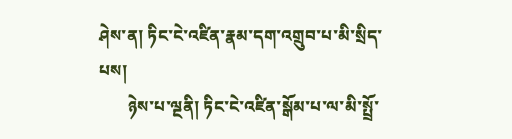ཤེས་ན། ཏིང་ངེ་འཛིན་རྣམ་དག་འགྲུབ་པ་མི་སྲིད་པས།
       ཉེས་པ་ལྔནི། ཏིང་ངེ་འཛིན་སྒོམ་པ་ལ་མི་སྤྲོ་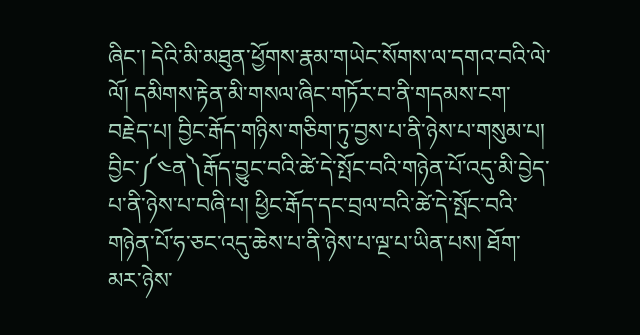ཞིང་། དེའི་མི་མཐུན་ཕྱོགས་རྣམ་གཡེང་སོགས་ལ་དགའ་བའི་ལེ་ལོ། དམིགས་རྟེན་མི་གསལ་ཞིང་གཏོར་བ་ནི་གདམས་ངག་བརྗེད་པ། བྱིང་རྒོད་གཉིས་གཅིག་ཏུ་བྱས་པ་ནི་ཉེས་པ་གསུམ་པ། བྱིང་༼༤ན༽རྒོད་བྱུང་བའི་ཚེ་དེ་སྤོང་བའི་གཉེན་པོ་འདུ་མི་བྱེད་པ་ནི་ཉེས་པ་བཞི་པ། ཕྱིང་རྒོད་དང་བྲལ་བའི་ཚེ་དེ་སྤོང་བའི་གཉེན་པོ་ཧ་ཅང་འདུ་ཆེས་པ་ནི་ཉེས་པ་ལྔ་པ་ཡིན་པས། ཐོག་མར་ཉེས་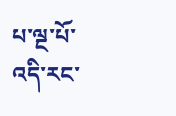པ་ལྔ་པོ་འདི་རང་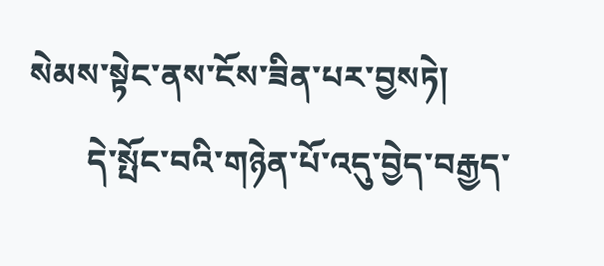སེམས་སྟེང་ནས་ངོས་ཟིན་པར་བྱསཏེ།
       དེ་སྤོང་བའི་གཉེན་པོ་འདུ་བྱེད་བརྒྱད་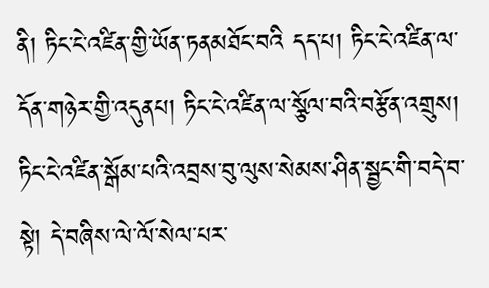ནི། ཏིང་ངེ་འཛིན་གྱི་ཡོན་ཏནམཐོང་བའི དད་པ། ཏིང་ངེ་འཛིན་ལ་དོན་གཉེར་གྱི་འདུནཔ། ཏིང་ངེ་འཛིན་ལ་སྩོལ་བའི་བརྩོན་འགྲུས། ཏིང་ངེ་འཛིན་སྒོམ་པའི་འབྲས་བུ་ལུས་སེམས་ཤིན་སྦྱང་གི་བདེ་བ་སྟེ། དེ་བཞིས་ལེ་ལོ་སེལ་པར་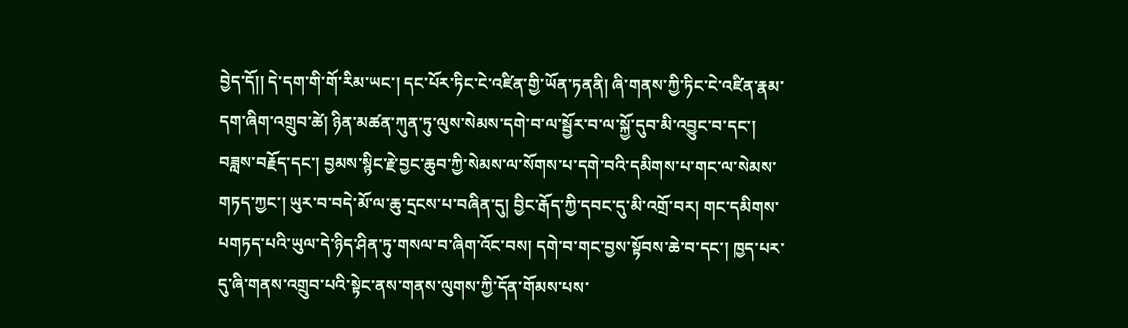བྱེད་དོ།། དེ་དག་གི་གོ་རིམ་ཡང་། དང་པོར་ཏིང་ངེ་འཛིན་གྱི་ཡོན་ཏནནི། ཞི་གནས་ཀྱི་ཏིང་ངེ་འཛིན་རྣམ་དག་ཞིག་འགྲུབ་ཚེ། ཉིན་མཚན་ཀུན་ཏུ་ལུས་སེམས་དགེ་བ་ལ་སྦྱོར་བ་ལ་སྐྱོ་དུབ་མི་འབྱུང་བ་དང་། བཟླས་བརྗོད་དང་། བྱམས་སྙིང་རྗེ་བྱང་ཆུབ་ཀྱི་སེམས་ལ་སོགས་པ་དགེ་བའི་དམིགས་པ་གང་ལ་སེམས་གཏད་ཀྱང་། ཡུར་བ་བདེ་མོ་ལ་ཆུ་དྲངས་པ་བཞིན་དུ། བྱིང་རྒོད་ཀྱི་དབང་དུ་མི་འགྲོ་བར། གང་དམིགས་པགཏད་པའི་ཡུལ་དེ་ཉིད་ཤིན་ཏུ་གསལ་བ་ཞིག་འོང་བས། དགེ་བ་གང་བྱས་སྟོབས་ཆེ་བ་དང་། ཁྱད་པར་དུ་ཞི་གནས་འགྲུབ་པའི་སྟེང་ནས་གནས་ལུགས་ཀྱི་དོན་གོམས་པས་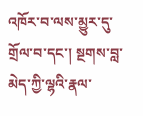འཁོར་བ་ལས་མྱུར་དུ་གྲོལ་བ་དང་། སྔགས་བླ་མེད་ཀྱི་ལྷའི་རྣལ་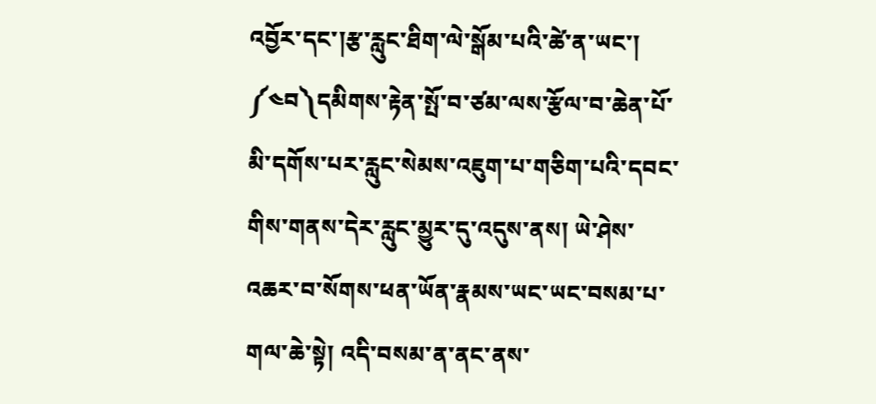འབྱོར་དང་།རྩ་རླུང་ཐིག་ལེ་སྒོམ་པའི་ཚེ་ན་ཡང་། ༼༤བ༽དམིགས་རྟེན་སྤོ་བ་ཙམ་ལས་རྩོལ་བ་ཆེན་པོ་མི་དགོས་པར་རླུང་སེམས་འཇུག་པ་གཅིག་པའི་དབང་གིས་གནས་དེར་རླུང་མྱུར་དུ་འདུས་ནས། ཡེ་ཤེས་འཆར་བ་སོགས་ཕན་ཡོན་རྣམས་ཡང་ཡང་བསམ་པ་གལ་ཆེ་སྟེ། འདི་བསམ་ན་ནང་ནས་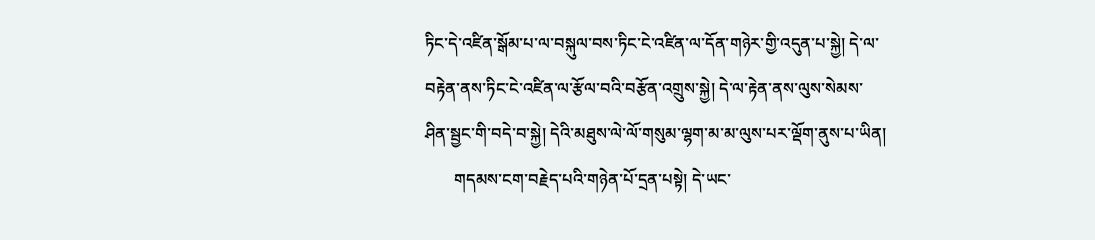ཏིང་དེ་འཛིན་སྒོམ་པ་ལ་བསྐུལ་བས་ཏིང་ངེ་འཛིན་ལ་དོན་གཉེར་གྱི་འདུན་པ་སྐྱེ། དེ་ལ་བརྟེན་ནས་ཏིང་ངེ་འཛིན་ལ་རྩོལ་བའི་བརྩོན་འགྲུས་སྐྱེ། དེ་ལ་རྟེན་ནས་ལུས་སེམས་ཤིན་སྦྱང་གི་བདེ་བ་སྐྱེ། དེའི་མཐུས་ལེ་ལོ་གསུམ་ལྷག་མ་མ་ལུས་པར་ལྡོག་ནུས་པ་ཡིན།
       གདམས་ངག་བརྗེད་པའི་གཉེན་པོ་དྲན་པསྟེ། དེ་ཡང་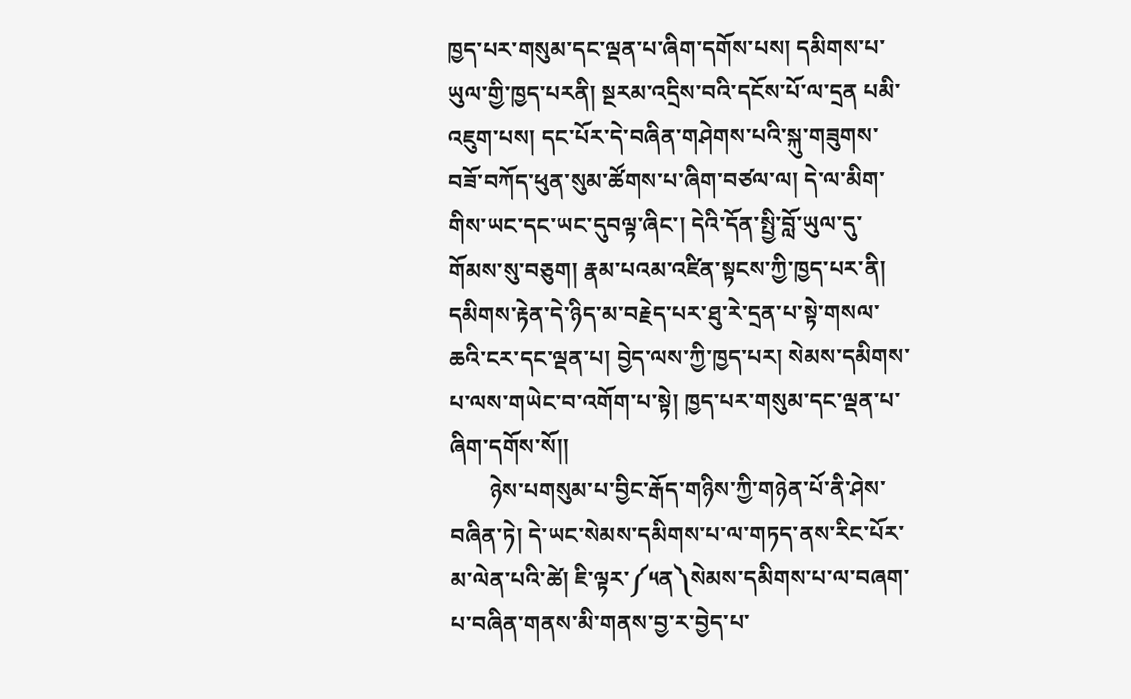ཁྱད་པར་གསུམ་དང་ལྡན་པ་ཞིག་དགོས་པས། དམིགས་པ་ཡུལ་གྱི་ཁྱད་པརནི། སྔརམ་འདྲིས་བའི་དངོས་པོ་ལ་དྲན པམི་འཇུག་པས། དང་པོར་དེ་བཞིན་གཤེགས་པའི་སྐུ་གཟུགས་བཟོ་བཀོད་ཕུན་སུམ་ཚོགས་པ་ཞིག་བཙལ་ལ། དེ་ལ་མིག་གིས་ཡང་དང་ཡང་དུབལྟ་ཞིང་། དེའི་དོན་སྤྱི་བློ་ཡུལ་དུ་གོམས་སུ་བཅུག། རྣམ་པའམ་འཛིན་སྟངས་ཀྱི་ཁྱད་པར་ནི། དམིགས་རྟེན་དེ་ཉིད་མ་བརྗེད་པར་ཐུ་རེ་དྲན་པ་སྟེ་གསལ་ཆའི་ངར་དང་ལྡན་པ། བྱེད་ལས་ཀྱི་ཁྱད་པར། སེམས་དམིགས་པ་ལས་གཡེང་བ་འགོག་པ་སྟེ། ཁྱད་པར་གསུམ་དང་ལྡན་པ་ཞིག་དགོས་སོ།།
       ཉེས་པགསུམ་པ་བྱིང་རྒོད་གཉིས་ཀྱི་གཉེན་པོ་ནི་ཤེས་བཞིན་ཏེ། དེ་ཡང་སེམས་དམིགས་པ་ལ་གཏད་ནས་རིང་པོར་མ་ལེན་པའི་ཚེ། ཇི་ལྟར་༼༥ན༽སེམས་དམིགས་པ་ལ་བཞག་པ་བཞིན་གནས་མི་གནས་བྱ་ར་བྱེད་པ་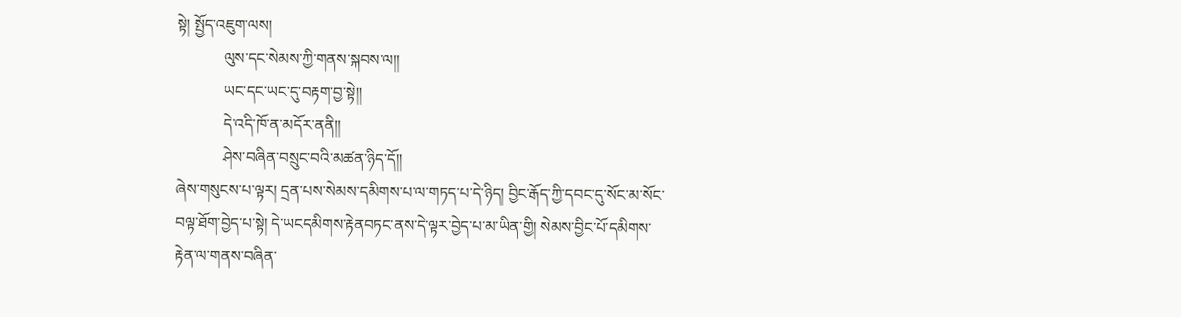སྟེ། སྤྱོད་འཇུག་ལས།
            ལུས་དང་སེམས་ཀྱི་གནས་སྐབས་ལ།།
            ཡང་དང་ཡང་དུ་བརྟག་བྱ་སྟེ།།
            དེ་འདི་ཁོ་ན་མདོར་ནནི།།
            ཤེས་བཞིན་བསྲུང་བའི་མཚན་ཉིད་དོ།།
ཞེས་གསུངས་པ་ལྟར། དྲན་པས་སེམས་དམིགས་པ་ལ་གཏད་པ་དེ་ཉིད། བྱིང་རྒོད་ཀྱི་དབང་དུ་སོང་མ་སོང་བལྟ་ཐོག་བྱེད་པ་སྟེ། དེ་ཡངདམིགས་རྟེནབཏང་ནས་དེ་ལྟར་བྱེད་པ་མ་ཡིན་གྱི། སེམས་བྱིང་པོ་དམིགས་རྟེན་ལ་གནས་བཞིན་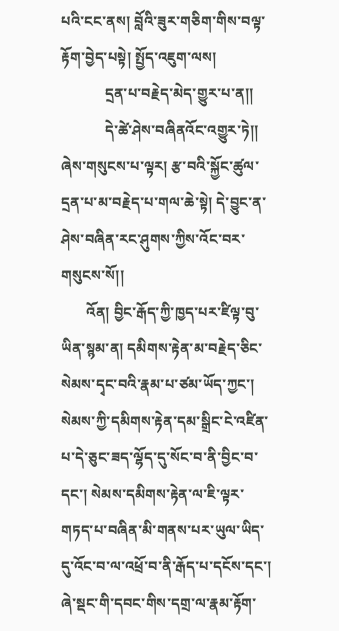པའི་ངང་ནས། བློའི་ཟུར་གཅིག་གིས་བལྟ་རྟོག་བྱེད་པསྟེ། སྤྱོད་འཇུག་ལས།
            དྲན་པ་བརྗེད་མེད་གྱུར་པ་ན།།
            དེ་ཚེ་ཤེས་བཞིནའོང་འགྱུར་ཏེ།།
ཞེས་གསུངས་པ་ལྟར། རྩ་བའི་སྐྱོང་ཚུལ་དྲན་པ་མ་བརྗེད་པ་གལ་ཆེ་སྟེ། དེ་བྱུང་ན་ཤེས་བཞིན་རང་ཤུགས་ཀྱིས་འོང་བར་གསུངས་སོ།།
       འོན། བྱིང་རྒོད་ཀྱི་ཁྱད་པར་ཛིལྟ་བུ་ཡིན་སྙམ་ན། དམིགས་རྟེན་མ་བརྗེད་ཅིང་སེམས་དྭང་བའི་རྣམ་པ་ཙམ་ཡོད་ཀྱང་། སེམས་ཀྱི་དམིགས་རྟེན་དམ་སྒྲིང་ངེ་འཛིན་པ་དེ་ཅུང་ཟད་ལྷོད་དུ་སོང་བ་ནི་བྱིང་བ་དང་། སེམས་དམིགས་རྟེན་ལ་ཇི་ལྟར་གཏད་པ་བཞིན་མི་གནས་པར་ཡུལ་ཡིད་དུ་འོང་བ་ལ་འཕྲོ་བ་ནི་རྒོད་པ་དངོས་དང་། ཞེ་སྡང་གི་དབང་གིས་དགྲ་ལ་རྣམ་རྟོག་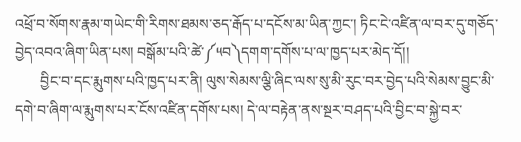འཕྲོ་བ་སོགས་རྣམ་གཡེང་གི་རིགས་ཐམས་ཅད་རྒོད་པ་དངོས་མ་ཡིན་ཀྱང་། ཏིང་ངེ་འཛིན་ལ་བར་དུ་གཅོད་བྱེད་འབའ་ཞིག་ཡིན་པས། བསྒོམ་པའི་ཚེ་༼༥བ༽དགག་དགོས་པ་ལ་ཁྱད་པར་མེད་དོ།།
       བྱིང་བ་དང་རྨུགས་པའི་ཁྱད་པར་ནི། ལུས་སེམས་ལྕི་ཞིང་ལས་སུ་མི་རུང་བར་བྱེད་པའི་སེམས་བྱུང་མི་དགེ་བ་ཞིག་ལ་རྨུགས་པར་ངོས་འཛིན་དགོས་པས། དེ་ལ་བརྟེན་ནས་སྔར་བཤད་པའི་བྱིང་བ་སྐྱེ་བར་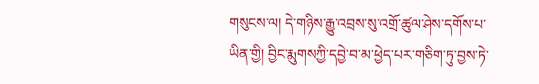གསུངས་ལ། དེ་གཉིས་རྒྱུ་འབྲས་སུ་འགྲོ་ཚུལ་ཤེས་དགོས་པ་ཡིན་གྱི། བྱིང་རྨུགསཀྱི་དབྱེ་བ་མ་ཕྱེད་པར་གཅིག་ཏུ་བྱས་ཏེ་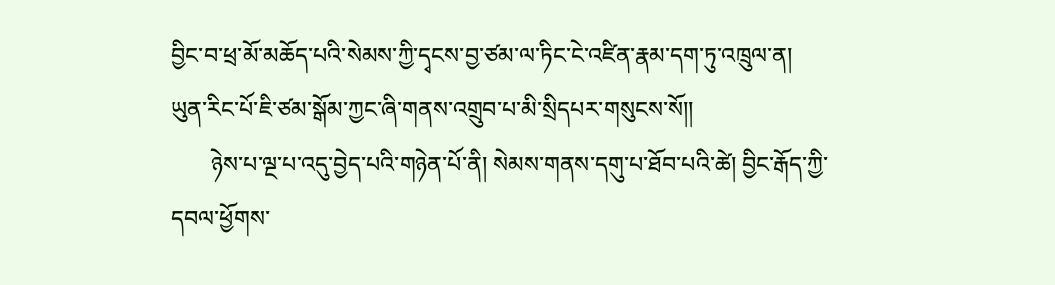བྱིང་བ་ཕྲ་མོ་མཆོད་པའི་སེམས་ཀྱི་དྭངས་བྱ་ཙམ་ལ་ཏིང་ངེ་འཛིན་རྣམ་དག་ཏུ་འཁྲུལ་ན། ཡུན་རིང་པོ་ཇི་ཙམ་སྒོམ་ཀྱང་ཞི་གནས་འགྲུབ་པ་མི་སྲིདཔར་གསུངས་སོ།།
       ཉེས་པ་ལྔ་པ་འདུ་བྱེད་པའི་གཉེན་པོ་ནི། སེམས་གནས་དགུ་པ་ཐོབ་པའི་ཚེ། བྱིང་རྒོད་ཀྱི་དབལ་ཕྱོགས་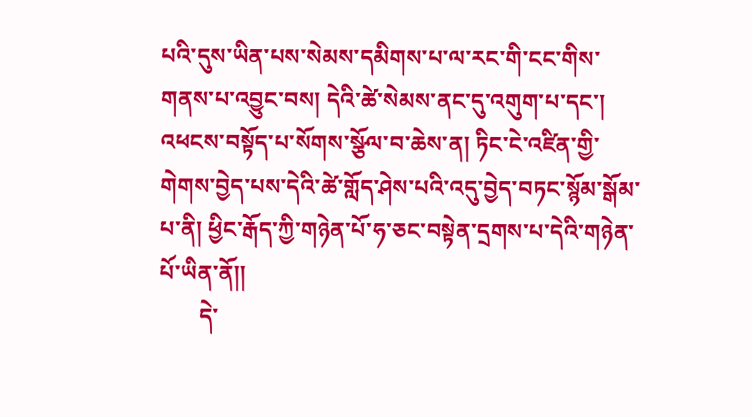པའི་དུས་ཡིན་པས་སེམས་དམིགས་པ་ལ་རང་གི་ངང་གིས་གནས་པ་འབྱུང་བས། དེའི་ཚེ་སེམས་ནང་དུ་འགུག་པ་དང་། འཕངས་བསྟོད་པ་སོགས་སྩོལ་བ་ཆེས་ན། ཏིང་ངེ་འཛིན་གྱི་གེགས་བྱེད་པས་དེའི་ཚེ་གློད་ཤེས་པའི་འདུ་བྱེད་བཏང་སྙོམ་སྒོམ་པ་ནི། ཕྱིང་རྒོད་ཀྱི་གཉེན་པོ་ཧ་ཅང་བསྟེན་དྲགས་པ་དེའི་གཉེན་པོ་ཡིན་ནོ།།
       དེ་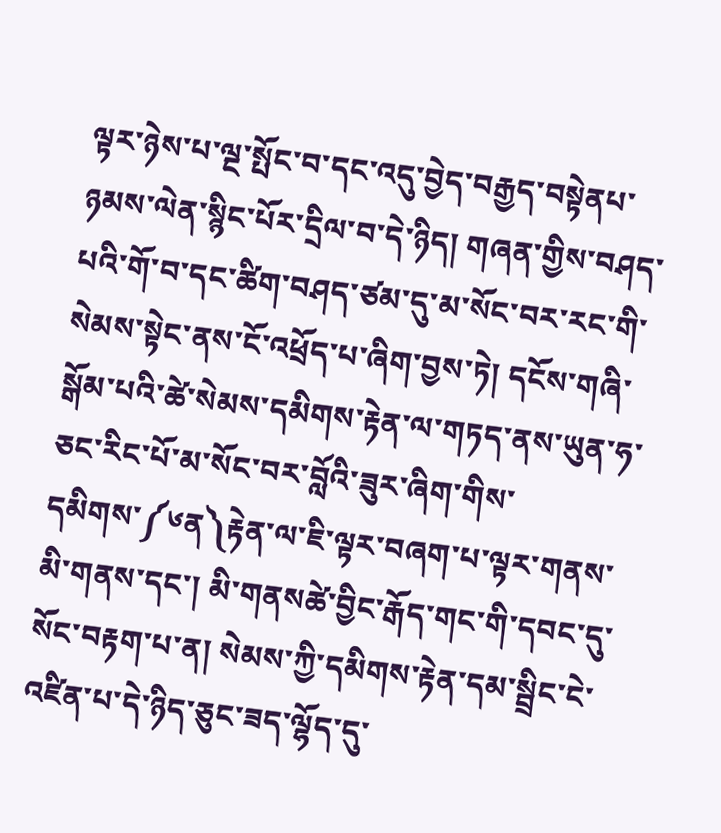ལྟར་ཉེས་པ་ལྔ་སྤོང་བ་དང་འདུ་བྱེད་བརྒྱད་བསྟེནཔ་ཉམས་ལེན་སྙིང་པོར་དྲིལ་བ་དེ་ཉིད། གཞན་གྱིས་བཤད་པའི་གོ་བ་དང་ཚིག་བཤད་ཙམ་དུ་མ་སོང་བར་རང་གི་སེམས་སྟེང་ནས་ངོ་འཕྲོད་པ་ཞིག་བྱས་ཏེ། དངོས་གཞི་སྒོམ་པའི་ཚེ་སེམས་དམིགས་རྟེན་ལ་གཏད་ནས་ཡུན་ཧ་ཅང་རིང་པོ་མ་སོང་བར་བློའི་ཟུར་ཞིག་གིས་དམིགས་༼༦ན༽རྟེན་ལ་ཇི་ལྟར་བཞག་པ་ལྟར་གནས་མི་གནས་དང་། མི་གནསཚེ་བྱིང་རྒོད་གང་གི་དབང་དུ་སོང་བརྟག་པ་ན། སེམས་ཀྱི་དམིགས་རྟེན་དམ་སྦྲིང་ངེ་འཛིན་པ་དེ་ཉིད་ཅུང་ཟད་ལྷོད་དུ་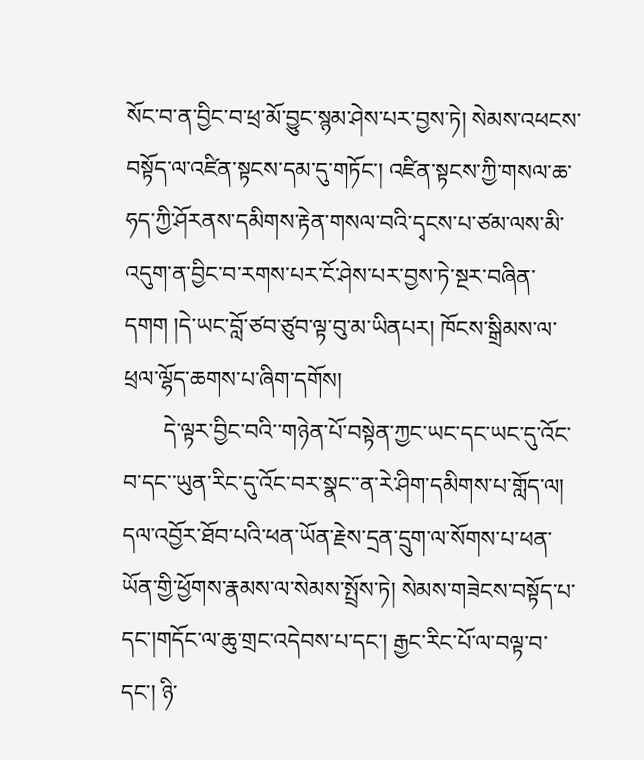སོང་བ་ན་བྱིང་བ་ཕྲ་མོ་བྱུང་སྙམ་ཤེས་པར་བྱས་ཏེ། སེམས་འཕངས་བསྟོད་ལ་འཛིན་སྟངས་དམ་དུ་གཏོང་། འཛིན་སྟངས་ཀྱི་གསལ་ཆ་ཧད་ཀྱི་ཤོརནས་དམིགས་རྟེན་གསལ་བའི་དྭངས་པ་ཙམ་ལས་མི་འདུག་ན་བྱིང་བ་རགས་པར་ངོ་ཤེས་པར་བྱས་ཏེ་སྔར་བཞིན་དགག །དེ་ཡང་བློ་ཙབ་ཙུབ་ལྟ་བུ་མ་ཡིནཔར། ཁོངས་སྒྲིམས་ལ་ཕྲལ་ལྷོད་ཆགས་པ་ཞིག་དགོས།
       དེ་ལྟར་བྱིང་བའི་་གཉེན་པོ་བསྟེན་ཀྱང་ཡང་དང་ཡང་དུ་འོང་བ་དང་་ཡུན་རིང་དུ་འོང་བར་སྣང་་ན་རེ་ཤིག་དམིགས་པ་གློད་ལ། དལ་འབྱོར་ཐོབ་པའི་ཕན་ཡོན་རྗེས་དྲན་དྲུག་ལ་སོགས་པ་ཕན་ཡོན་གྱི་ཕྱོགས་རྣམས་ལ་སེམས་སྤྲོས་ཏེ། སེམས་གཟེངས་བསྟོད་པ་དང་།གདོང་ལ་ཆུ་གྲང་འདེབས་པ་དང་། རྒྱང་རིང་པོ་ལ་བལྟ་བ་དང་། ཉི་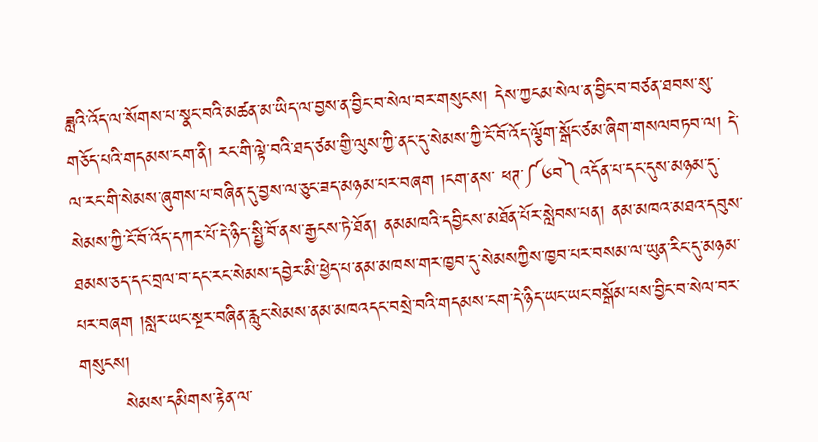ཟླའི་འོད་ལ་སོགས་པ་སྣང་བའི་མཚན་མ་ཡིད་ལ་བྱས་ན་བྱིང་བ་སེལ་བར་གསུངས། དེས་ཀྱངམ་སེལ་ན་བྱིང་བ་བཙན་ཐབས་སུ་གཅོད་པའི་གདམས་ངག་ནི། རང་གི་ལྟེ་བའི་ཐད་ཙམ་གྱི་ལུས་ཀྱི་ནང་དུ་སེམས་ཀྱི་ངོ་བོ་འོད་ལྕོག་སྒོང་ཙམ་ཞིག་གསལབཏབ་ལ། དེ་ལ་རང་གི་སེམས་ཞུགས་པ་བཞིན་དུ་བྱས་ལ་ཅུང་ཟད་མཉམ་པར་བཞག །ངག་ནས་ ཕཊ་༼༦བ༽འདོན་པ་དང་དུས་མཉམ་དུ་སེམས་ཀྱི་ངོ་བོ་འོད་དཀར་པོ་དེ་ཉིད་སྤྱི་བོ་ནས་རྒྱངས་ཏེ་ཐོན། ནམམཁའི་དབྱིངས་མཐོན་པོར་སླེབས་པན། ནམ་མཁའ་མཐའ་དབུས་ཐམས་ཅད་དང་བྲལ་བ་དང་རང་སེམས་དབྱེར་མི་ཕྱེད་པ་ནམ་མཁས་གར་ཁྱབ་དུ་སེམསཀྱིས་ཁྱབ་པར་བསམ་ལ་ཡུན་རིང་དུ་མཉམ་པར་བཞག །སླར་ཡང་སྔར་བཞིན་རླུང་སེམས་ནམ་མཁའདང་བསྲེ་བའི་གདམས་ངག་དེ་ཉིད་ཡང་ཡང་བསྒོམ་པས་བྱིང་བ་སེལ་བར་གསུངས།
       སེམས་དམིགས་རྟེན་ལ་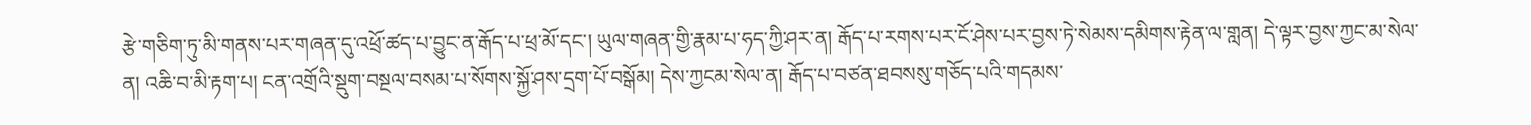རྩེ་གཅིག་ཏུ་མི་གནས་པར་གཞན་དུ་འཕྲོ་ཚད་པ་བྱུང་ན་རྒོད་པ་ཕྲ་མོ་དང་། ཡུལ་གཞན་གྱི་རྣམ་པ་ཧད་ཀྱི་ཤར་ན། རྒོད་པ་རགས་པར་ངོ་ཤེས་པར་བྱས་ཏེ་སེམས་དམིགས་རྟེན་ལ་གླན། དེ་ལྟར་བྱས་ཀྱང་མ་སེལ་ན། འཆི་བ་མི་རྟག་པ། ངན་འགྲོའི་སྡུག་བསྔལ་བསམ་པ་སོགས་སྐྱོ་ཤས་དྲག་པོ་བསྒོམ། དེས་ཀྱངམ་སེལ་ན། རྒོད་པ་བཙན་ཐབསསུ་གཅོད་པའི་གདམས་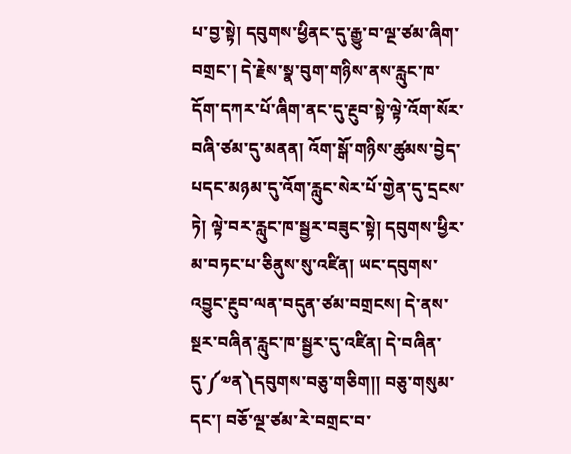པ་བྱ་སྟེ། དབུགས་ཕྱིནང་དུ་རྒྱུ་བ་ལྔ་ཙམ་ཞིག་བགྲང་། དེ་རྗེས་སྣ་བུག་གཉིས་ནས་རླུང་ཁ་དོག་དཀར་པོ་ཞིག་ནང་དུ་རྔུབ་སྟེ་ལྟེ་འོག་སོར་བཞི་ཙམ་དུ་མནན། འོག་སྒོ་གཉིས་ཚུམས་བྱེད་པདང་མཉམ་དུ་འོག་རླུང་སེར་པོ་གྱེན་དུ་དྲངས་ཏེ། ལྟེ་བར་རླུང་ཁ་སྦྱར་བཟུང་སྟེ། དབུགས་ཕྱིར་མ་བཏང་པ་ཅིནུས་སུ་འཛིན། ཡང་དབུགས་འབྱུང་རྔུབ་ལན་བདུན་ཙམ་བགྲངས། དེ་ནས་སྔར་བཞིན་རླུང་ཁ་སྦྱར་དུ་འཛིན། དེ་བཞིན་དུ་༼༧ན༽དབུགས་བཅུ་གཅིག།། བཅུ་གསུམ་དང་། བཅོ་ལྔ་ཙམ་རེ་བགྲང་བ་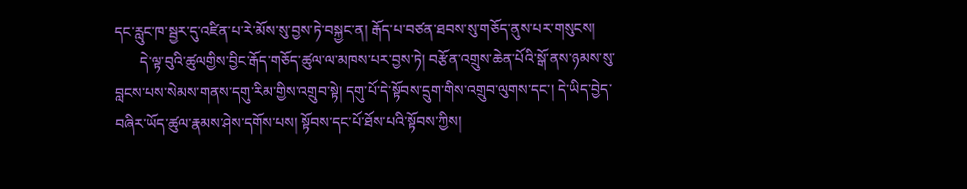དང་རླུང་ཁ་སྦྱར་དུ་འཛིན་པ་རེ་མོས་སུ་བྱས་ཏེ་བསྐྱང་ན། རྒོད་པ་བཙན་ཐབས་སུ་གཅོད་ནུས་པར་གསུངས།
       དེ་ལྟ་བུའི་ཚུལགྱིས་བྱིང་རྒོད་གཅོད་ཚུལ་ལ་མཁས་པར་བྱས་ཏེ། བརྩོན་འགྲུས་ཆེན་པོའི་སྒོ་ནས་ཉམས་སུ་བླངས་པས་སེམས་གནས་དགུ་རིམ་གྱིས་འགྲུབ་སྟེ། དགུ་པོ་དེ་སྟོབས་དྲུག་གིས་འགྲུབ་ལུགས་དང་། དེ་ཡིད་བྱེད་བཞིར་ཡོད་ཚུལ་རྣམས་ཤེས་དགོས་པས། སྟོབས་དང་པོ་ཐོས་པའི་སྟོབས་ཀྱིས།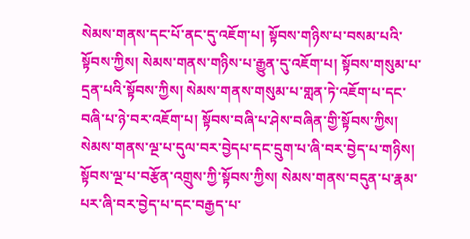སེམས་གནས་དང་པོ་ནང་དུ་འཇོག་པ། སྟོབས་གཉིས་པ་བསམ་པའི་སྟོབས་ཀྱིས། སེམས་གནས་གཉིས་པ་རྒྱུན་དུ་འཇོག་པ། སྟོབས་གསུམ་པ་དྲན་པའི་སྟོབས་ཀྱིས། སེམས་གནས་གསུམ་པ་གླན་ཏེ་འཇོག་པ་དང་བཞི་པ་ཉེ་བར་འཇོག་པ། སྟོབས་བཞི་པ་ཤེས་བཞིན་གྱི་སྟོབས་ཀྱིས། སེམས་གནས་ལྔ་པ་དུལ་བར་བྱེདཔ་དང་དྲུག་པ་ཞི་བར་བྱེད་པ་གཉིས། སྟོབས་ལྔ་པ་བརྩོན་འགྲུས་ཀྱི་སྟོབས་ཀྱིས། སེམས་གནས་བདུན་པ་རྣམ་པར་ཞི་བར་བྱེད་པ་དང་བརྒྱད་པ་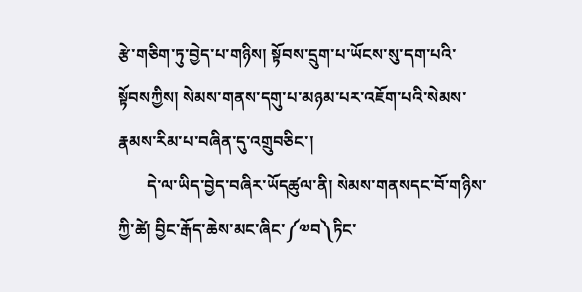རྩེ་གཅིག་ཏུ་བྱེད་པ་གཉིས། སྟོབས་དྲུག་པ་ཡོངས་སུ་དག་པའི་སྟོབསཀྱིས། སེམས་གནས་དགུ་པ་མཉམ་པར་འཇོག་པའི་སེམས་རྣམས་རིམ་པ་བཞིན་དུ་འགྲུབཅིང་།
       དེ་ལ་ཡིད་བྱེད་བཞིར་ཡོདཚུལ་ནི། སེམས་གནསདང་བོ་གཉིས་ཀྱི་ཚེ། བྱིང་རྒོད་ཆེས་མང་ཞིང་༼༧བ༽ཏིང་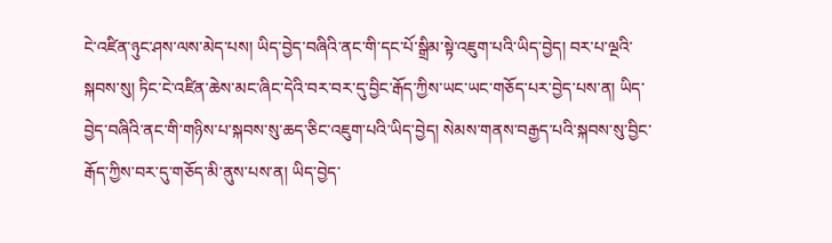ངེ་འཛིན་ཉུང་ཤས་ལས་མེད་པས། ཡིད་བྱེད་བཞིའི་ནང་གི་དང་པོ་སྒྲིམ་སྟེ་འཇུག་པའི་ཡིད་བྱེད། བར་པ་ལྔའི་སྐབས་སུ། ཏིང་ངེ་འཛིན་ཆེས་མང་ཞིང་དེའི་བར་བར་དུ་བྱིང་རྒོད་ཀྱིས་ཡང་ཡང་གཅོད་པར་བྱེད་པས་ན། ཡིད་བྱེད་བཞིའི་ནང་གི་གཉིས་པ་སྐབས་སུ་ཆད་ཅིང་འཇུག་པའི་ཡིད་བྱེད། སེམས་གནས་བརྒྱད་པའི་སྐབས་སུ་བྱིང་རྒོད་ཀྱིས་བར་དུ་གཅོད་མི་ནུས་པས་ན། ཡིད་བྱེད་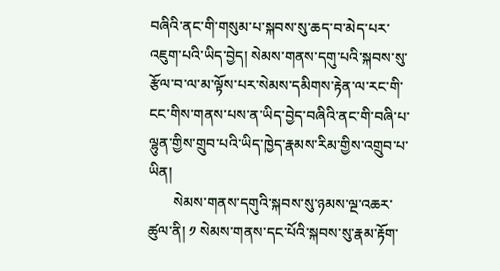བཞིའི་ནང་གི་གསུམ་པ་སྐབས་སུ་ཆད་བ་མེད་པར་འཇུག་པའི་ཡིད་བྱེད། སེམས་གནས་དགུ་པའི་སྐབས་སུ་རྩོལ་བ་ལ་མ་ལྟོས་པར་སེམས་དམིགས་རྟེན་ལ་རང་གི་ངང་གིས་གནས་པས་ན་ཡིད་བྱེད་བཞིའི་ནང་གི་བཞི་པ་ལྷུན་གྱིས་གྲུབ་པའི་ཡིད་ཁྱེད་རྣམས་རིམ་གྱིས་འགྲུབ་པ་ཡིན།
       སེམས་གནས་དགུའི་སྐབས་སུ་ཉམས་ལྔ་འཆར་ཚུལ་ནི། ༡ སེམས་གནས་དང་པོའི་སྐབས་སུ་རྣམ་རྟོག་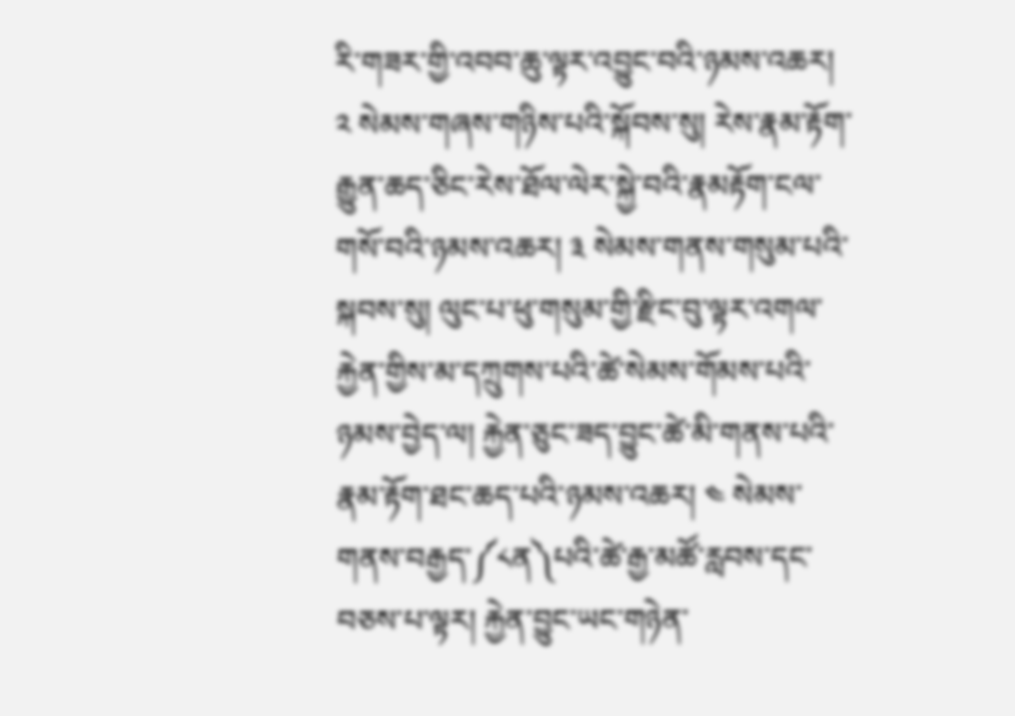རི་གཟར་གྱི་འབབ་ཆུ་ལྟར་འབྱུང་བའི་ཉམས་འཆར། ༢ སེམས་གཞས་གཉིས་པའི་སྐོབས་སུ། རེས་རྣམ་རྟོག་རྒྱུན་ཆད་ཅིང་རེས་ཐོལ་ལེར་སྐྱེ་བའི་རྣམརྟོག་ངལ་གསོ་བའི་ཉམས་འཆར། ༣ སེམས་གནས་གསུམ་པའི་སྐབས་སུ། ལུང་པ་ཕུ་གསུམ་གྱི་རྫིང་བུ་ལྟར་འགལ་རྐྱེན་གྱིས་མ་དཀྲུགས་པའི་ཚེ་སེམས་གོམས་པའི་ཉམས་བྱེད་ལ། རྐྱེན་ཅུང་ཟད་བྱུང་ཚེ་མི་གནས་པའི་རྣམ་རྟོག་ཐང་ཆད་པའི་ཉམས་འཆར། ༤ སེམས་གནས་བརྒྱད་༼༨ན༽པའི་ཚེ་རྒྱ་མཚོ་རླབས་དང་བཅས་པ་ལྟར། རྐྱེན་བྱུང་ཡང་གཉེན་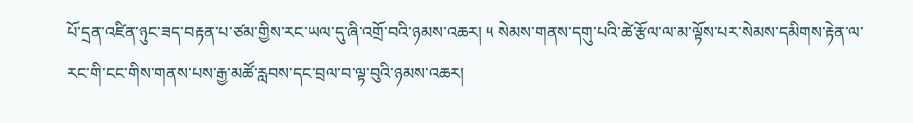པོ་དྲན་འཛིན་ཉུང་ཟད་བརྟན་པ་ཙམ་གྱིས་རང་ཡལ་དུ་ཞི་འགྲོ་བའི་ཉམས་འཆར། ༥ སེམས་གནས་དགུ་པའི་ཚེ་རྩོལ་ལ་མ་ལྟོས་པར་སེམས་དམིགས་རྟེན་ལ་རང་གི་ངང་གིས་གནས་པས་རྒྱ་མཚོ་རླབས་དང་བྲལ་བ་ལྟ་བུའི་ཉམས་འཆར།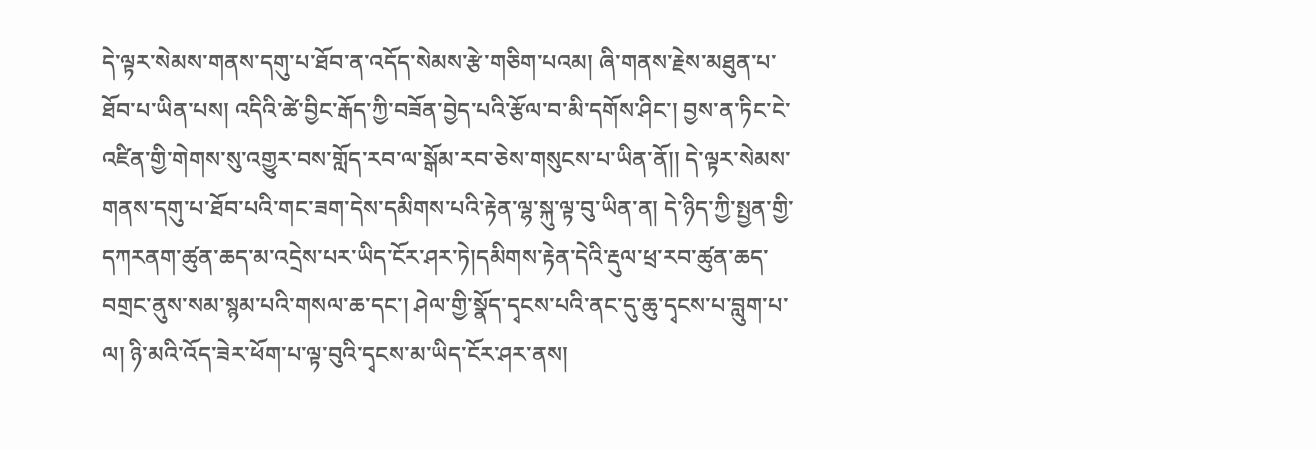དེ་ལྟར་སེམས་གནས་དགུ་པ་ཐོབ་ན་འདོད་སེམས་རྩེ་གཅིག་པའམ། ཞི་གནས་རྗེས་མཐུན་པ་ཐོབ་པ་ཡིན་པས། འདིའི་ཚེ་བྱིང་རྒོད་ཀྱི་བཟོན་བྱེད་པའི་རྩོལ་བ་མི་དགོས་ཤིང་། བྱས་ན་ཏིང་ངེ་འཛིན་གྱི་གེགས་སུ་འགྱུར་བས་གློད་རབ་ལ་སྒོམ་རབ་ཅེས་གསུངས་པ་ཡིན་ནོ།། དེ་ལྟར་སེམས་གནས་དགུ་པ་ཐོབ་པའི་གང་ཟག་དེས་དམིགས་པའི་རྟེན་ལྷ་སྐུ་ལྟ་བུ་ཡིན་ན། དེ་ཉིད་ཀྱི་སྤྱན་གྱི་དཀརནག་ཚུན་ཆད་མ་འདྲེས་པར་ཡིད་ངོར་ཤར་ཏེ།དམིགས་རྟེན་དེའི་རྡུལ་ཕྲ་རབ་ཚུན་ཆད་བགྲང་ནུས་སམ་སྙམ་པའི་གསལ་ཆ་དང་། ཤེལ་གྱི་སྣོད་དྭངས་པའི་ནང་དུ་ཆུ་དྭངས་པ་བླུག་པ་ལ། ཉི་མའི་འོད་ཟེར་ཕོག་པ་ལྟ་བུའི་དྭངས་མ་ཡིད་ངོར་ཤར་ནས།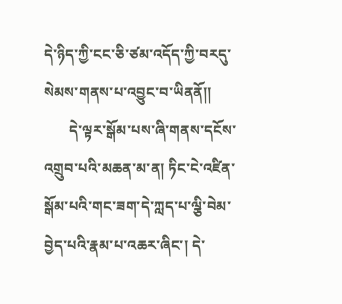དེ་ཉིད་ཀྱི་ངང་ཅི་ཙམ་འདོད་ཀྱི་བརདུ་སེམས་གནས་པ་འབྱུང་བ་ཡིནནོ།།
       དེ་ལྟར་སྒོམ་པས་ཞི་གནས་དངོས་འགྲུབ་པའི་མཆན་མ་ན། ཏིང་ངེ་འཛིན་སྒོམ་པའི་གང་ཟག་དེ་ཀླད་པ་ལྕི་བེམ་བྱེད་པའི་རྣམ་པ་འཆར་ཞིང་། དེ་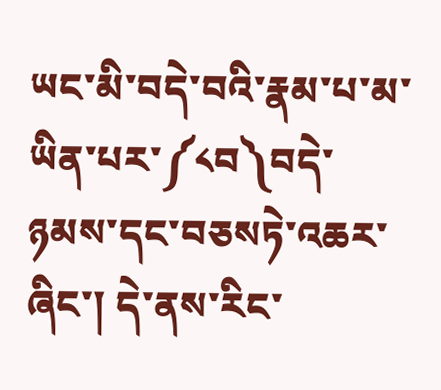ཡང་མི་བདེ་བའི་རྣམ་པ་མ་ཡིན་པར་༼༨བ༽བདེ་ཉམས་དང་བཅསཏེ་འཆར་ཞིང་། དེ་ནས་རིང་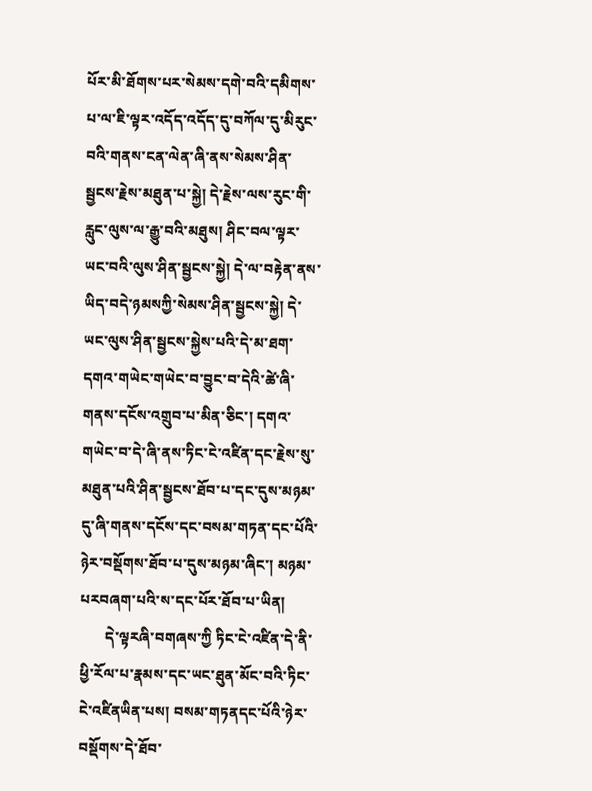པོར་མི་ཐོགས་པར་སེམས་དགེ་བའི་དམིགས་པ་ལ་ཇི་ལྟར་འདོད་འདོད་དུ་བཀོལ་དུ་མིརུང་བའི་གནས་ངན་ལེན་ཞི་ནས་སེམས་ཤིན་སྦྱངས་རྗེས་མཐུན་པ་སྐྱེ། དེ་རྗེས་ལས་རུང་གི་རླུང་ལུས་ལ་རྒྱུ་བའི་མཐུས། ཤིང་བལ་ལྟར་ཡང་བའི་ལུས་ཤིན་སྦྱངས་སྐྱེ། དེ་ལ་བརྟེན་ནས་ཡིད་བདེ་ཉམསཀྱི་སེམས་ཤིན་སྦྱངས་སྐྱེ། དེ་ཡང་ལུས་ཤིན་སྦྱངས་སྐྱེས་པའི་དེ་མ་ཐག་དགའ་གཡེང་གཡེང་བ་བྱུང་བ་དེའི་ཚེ་ཞི་གནས་དངོས་འགྲུབ་པ་མིན་ཅིང་། དགའ་གཡེང་བ་དེ་ཞི་ནས་ཏིང་ངེ་འཛིན་དང་རྗེས་སུ་མཐུན་པའི་ཤིན་སྦྱངས་ཐོབ་པ་དང་དུས་མཉམ་དུ་ཞི་གནས་དངོས་དང་བསམ་གཏན་དང་པོའི་ཉེར་བསྡོགས་ཐོབ་པ་དུས་མཉམ་ཞིང་། མཉམ་པརབཞག་པའི་ས་དང་པོར་ཐོབ་པ་ཡིན།
       དེ་ལྟརཞི་བགཞས་ཀྱི ཏིང་ངེ་འཛིན་དེ་ནི་ཕྱི་རོལ་པ་རྣམས་དང་ཡང་ཐུན་མོང་བའི་ཏིང་ངེ་འཛིནཡིན་པས། བསམ་གཏནདང་པོའི་ཉེར་བསྡོགས་དེ་ཐོབ་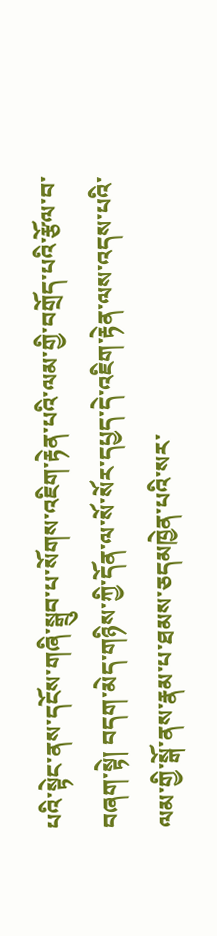པའི་སྟེང་ནས་དངོས་གཞི་སྒྲུབ་པ་སོགས་འཇིག་རྟེན་པའི་ལམ་གྱི་བགྲོད་པའི་རྩོལ་བ་བཞག་སྟེ། བདག་མེད་གཉིས་ཀྱི་དོན་ལ་སོ་སོར་དཔྱད་དེ་འཇིག་རྟེན་ལས་འདས་པའི་ལམ་གྱི་སྒོ་ནས་རྣམ་པ་ཐམས་ཅདམཁྱེན་པའི་སར་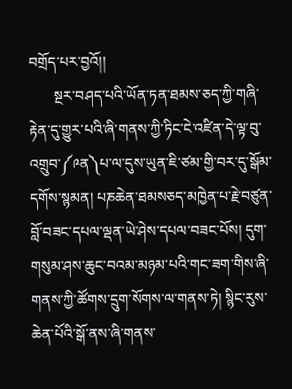བགྲོད་པར་བྱའོ།།
       སྔར་བཤད་པའི་ཡོན་ཏན་ཐམས་ཅད་ཀྱི་གཞི་རྟེན་དུ་གྱུར་པའི་ཞི་གནས་ཀྱི་ཏིང་ངེ་འཛིན་དེ་ལྟ་བུ་འགྲུབ་༼༩ན༽པ་ལ་དུས་ཡུན་ཇི་ཙམ་གྱི་བར་དུ་སྒོམ་དགོས་སྙམན། པཎཆེན་ཐམསཅད་མཁྱེན་པ་རྗེ་བཙུན་བློ་བཟང་དཔལ་ལྡན་ཡེ་ཤེས་དཔལ་བཟང་པོས། དུག་གསུམ་ཤས་ཆུང་བའམ་མཉམ་པའི་གང་ཟག་གིས་ཞི་གནས་ཀྱི་ཚོགས་དྲུག་སོགས་ལ་གནས་ཏེ། སྙིང་རུས་ཆེན་པོའི་སྒོ་ནས་ཞི་གནས་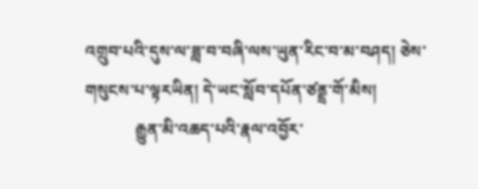འགྲུབ་པའི་དུས་ལ་ཟླ་བ་བཞི་ལས་ཡུན་རིང་བ་མ་བཤད། ཅེས་གསུངས་པ་ལྟརཡིན། དེ་ཡང་སློབ་དཔོན་ཙནྡྲ་གོ་མིས།
            རྒྱུན་མི་འཆད་པའི་རྣལ་འབྱོར་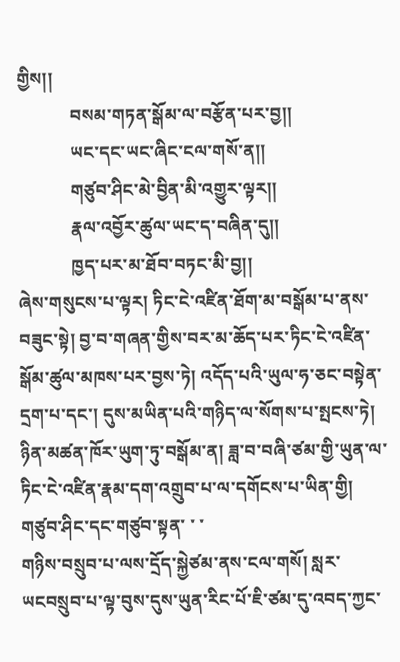གྱིས།།
            བསམ་གཏན་སྒོམ་ལ་བརྩོན་པར་བྱ།།
            ཡང་དང་ཡང་ཞིང་ངལ་གསོ་ན།།
            གཙུབ་ཤིང་མེ་བྱིན་མི་འགྱུར་ལྟར།།
            རྣལ་འབྱོར་ཚུལ་ཡང་ད་བཞིན་དུ།།
            ཁྱད་པར་མ་ཐོབ་བཏང་མི་བྱ།།
ཞེས་གསུངས་པ་ལྟར། ཏིང་ངེ་འཛིན་ཐོག་མ་བསྒོམ་པ་ནས་བཟུང་སྟེ། བྱ་བ་གཞན་གྱིས་བར་མ་ཆོད་པར་ཏིང་ངེ་འཛིན་སྒོམ་ཚུལ་མཁས་པར་བྱས་ཏེ། འདོད་པའི་ཡུལ་ཧ་ཅང་བསྟེན་དྲག་པ་དང་། དུས་མཡིན་པའི་གཉིད་ལ་སོགས་པ་སྤངས་ཏེ། ཉིན་མཚན་ཁོར་ཡུག་ཏུ་བསྒོམ་ན། ཟླ་བ་བཞི་ཙམ་གྱི་ཡུན་ལ་ཏིང་ངེ་འཛིན་རྣམ་དག་འགྲུབ་པ་ལ་དགོངས་པ་ཡིན་གྱི། གཙུབ་ཤིང་དང་གཙུབ་སྟན་ ་ ་
གཉིས་བསྲུབ་པ་ལས་དྲོད་སྐྱེཙམ་ནས་ངལ་གསོ། སླར་ཡངབསྲུབ་པ་ལྟ་བུས་དུས་ཡུན་རིང་པོ་ཇི་ཙམ་དུ་འབད་ཀྱང་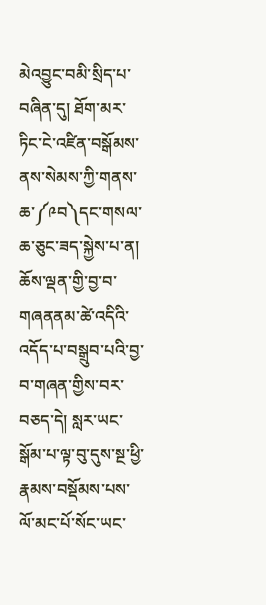མེའབྱུང་བམི་སྲིད་པ་བཞིན་དུ། ཐོག་མར་ཏིང་ངེ་འཛིན་བསྒོམས་ནས་སེམས་ཀྱི་གནས་ཆ་༼༩བ༽དང་གསལ་ཆ་ཅུང་ཟད་སྐྱེས་པ་ན། ཆོས་ལྡན་གྱི་བྱ་བ་གཞནནམ་ཚེ་འདིའི་འདོད་པ་བསྒྲུབ་པའི་བྱ་བ་གཞན་གྱིས་བར་བཅད་དེ། སླར་ཡང་སྒོམ་པ་ལྟ་བུ་དུས་སྔ་ཕྱི་རྣམས་བསྡོམས་པས་ལོ་མང་པོ་སོང་ཡང་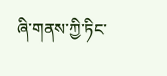ཞི་གནས་ཀྱི་ཏིང་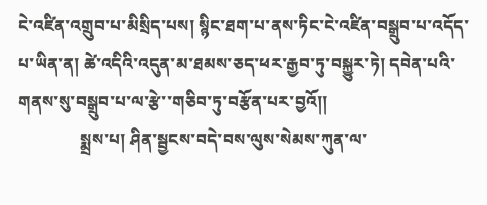ངེ་འཛིན་འགྲུབ་པ་མིསྲིད་པས། སྙིང་ཐག་པ་ནས་ཏིང་ངེ་འཛིན་བསྒྲུབ་པ་འདོད་པ་ཡིན་ན། ཚེ་འདིའི་འདུན་མ་ཐམས་ཅད་ཕར་རྒྱབ་ཏུ་བསྐྱུར་ཏེ། དབེན་པའི་གནས་སུ་བསྒྲུབ་པ་ལ་རྩེ་་གཅིབ་ཏུ་བརྩོན་པར་བྱའོ།།
               སྨྲས་པ། ཤིན་སྦྱངས་བདེ་བས་ལུས་སེམས་ཀུན་ལ་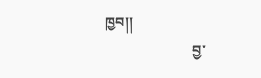ཁྱབ།།
                        བྱ་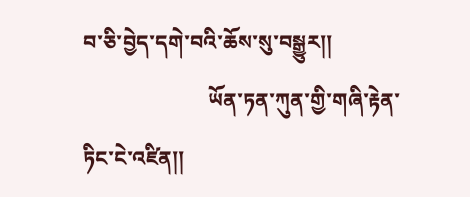བ་ཅི་བྱེད་དགེ་བའི་ཆོས་སུ་བསྒྱུར།།
                        ཡོན་ཏན་ཀུན་གྱི་གཞི་རྟེན་ཏིང་ངེ་འཛིན།།